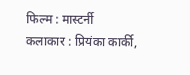फिल्म : मास्टर्नी
कलाकार : प्रियंका कार्की,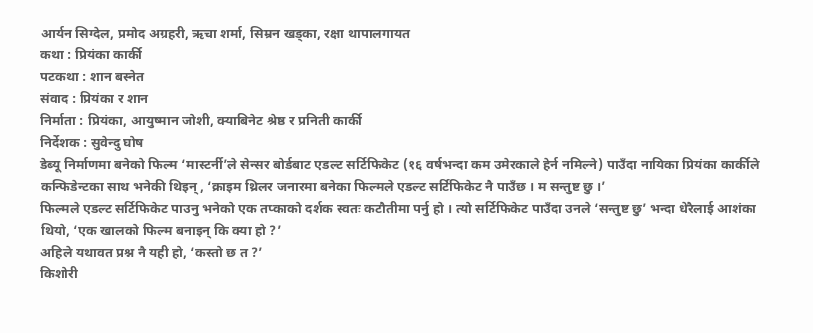आर्यन सिग्देल, प्रमोद अग्रहरी, ऋचा शर्मा, सिम्रन खड्का, रक्षा थापालगायत
कथा : प्रियंका कार्की
पटकथा : शान बस्नेत
संवाद : प्रियंका र शान
निर्माता : प्रियंका, आयुष्मान जोशी, क्याबिनेट श्रेष्ठ र प्रनिती कार्की
निर्देशक : सुवेन्दु घोष
डेब्यू निर्माणमा बनेको फिल्म ‘मास्टर्नी’ले सेन्सर बोर्डबाट एडल्ट सर्टिफिकेट (१६ वर्षभन्दा कम उमेरकाले हेर्न नमिल्ने) पाउँदा नायिका प्रियंका कार्कीले कन्फिडेन्टका साथ भनेकी थिइन्, ‘क्राइम थ्रिलर जनारमा बनेका फिल्मले एडल्ट सर्टिफिकेट नै पाउँछ । म सन्तुष्ट छु ।’
फिल्मले एडल्ट सर्टिफिकेट पाउनु भनेको एक तप्काको दर्शक स्वतः कटौतीमा पर्नु हो । त्यो सर्टिफिकेट पाउँदा उनले ‘सन्तुष्ट छु’ भन्दा धेरैलाई आशंका थियो, ‘एक खालको फिल्म बनाइन् कि क्या हो ?’
अहिले यथावत प्रश्न नै यही हो, ‘कस्तो छ त ?’
किशोरी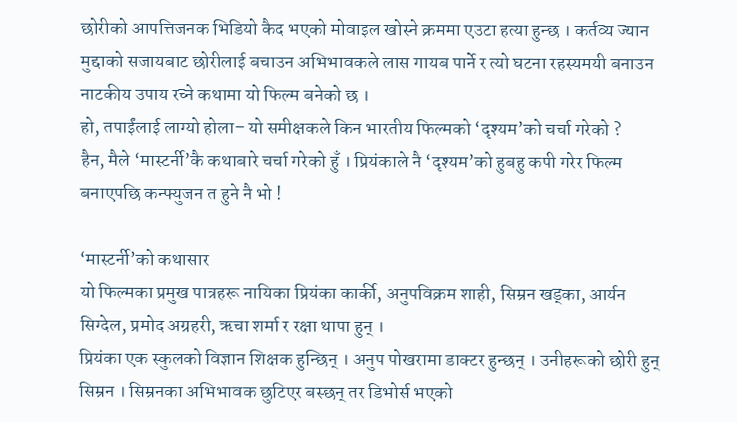छोरीको आपत्तिजनक भिडियो कैद भएको मोवाइल खोस्ने क्रममा एउटा हत्या हुन्छ । कर्तव्य ज्यान मुद्दाको सजायबाट छोरीलाई बचाउन अभिभावकले लास गायब पार्ने र त्यो घटना रहस्यमयी बनाउन नाटकीय उपाय रच्ने कथामा यो फिल्म बनेको छ ।
हो, तपाईंलाई लाग्यो होला– यो समीक्षकले किन भारतीय फिल्मको ‘दृश्यम’को चर्चा गरेको ?
हैन, मैले ‘मास्टर्नी’कै कथाबारे चर्चा गरेको हुँ । प्रियंकाले नै ‘दृश्यम’को हुबहु कपी गरेर फिल्म बनाएपछि कन्फ्युजन त हुने नै भो !

‘मास्टर्नी’को कथासार
यो फिल्मका प्रमुख पात्रहरू नायिका प्रियंका कार्की, अनुपविक्रम शाही, सिम्रन खड्का, आर्यन सिग्देल, प्रमोद अग्रहरी, ऋचा शर्मा र रक्षा थापा हुन् ।
प्रियंका एक स्कुलको विज्ञान शिक्षक हुन्छिन् । अनुप पोखरामा डाक्टर हुन्छन् । उनीहरूको छोरी हुन् सिम्रन । सिम्रनका अभिभावक छुटिएर बस्छन् तर डिभोर्स भएको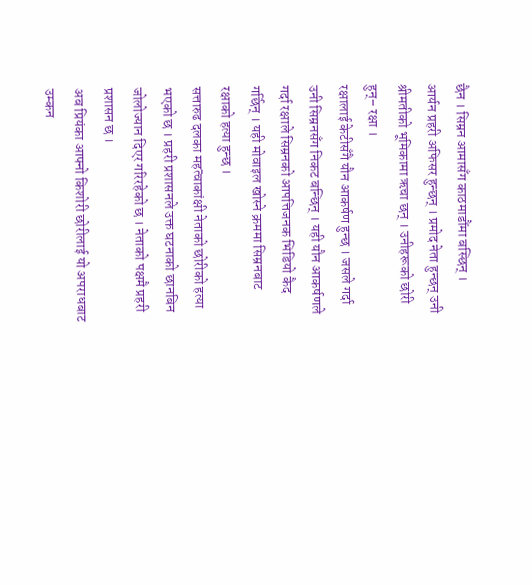छैन । सिम्रन आमासँग काठमाडौंमा बस्छिन् ।
आर्यन प्रहरी अफिसर हुन्छन् । प्रमोद नेता हुन्छन् उनी श्रीमतीको भूमिकामा ऋचा छन् । उनीहरूको छोरी हुन्– रक्षा ।
रक्षालाई केटीसँगै यौन आकर्षण हुन्छ । जसले गर्दा उनी सिम्रनसँग निकट बन्छिन् । यही यौन आकर्षणले गर्दा रक्षाले सिम्रनको आपत्तिजनक भिडियो कैद गर्छिन् । यही मोवाइल खोस्ने क्रममा सिम्रनबाट रक्षाको हत्या हुन्छ ।
सत्तारुढ दलका महत्वाकांक्षी नेताको छोरीको हत्या भएको छ । प्रहरी प्रशासनले उक्त घटनाको छानबिन जोलोज्यान दिएर गरिरहेको छ । नेताको पक्षमै प्रहरी प्रशासन छ ।
अब प्रियंका आफ्नो किशोरी छोरीलाई यो अपराधबाट उम्कन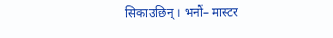सिकाउछिन् । भनौं– मास्टर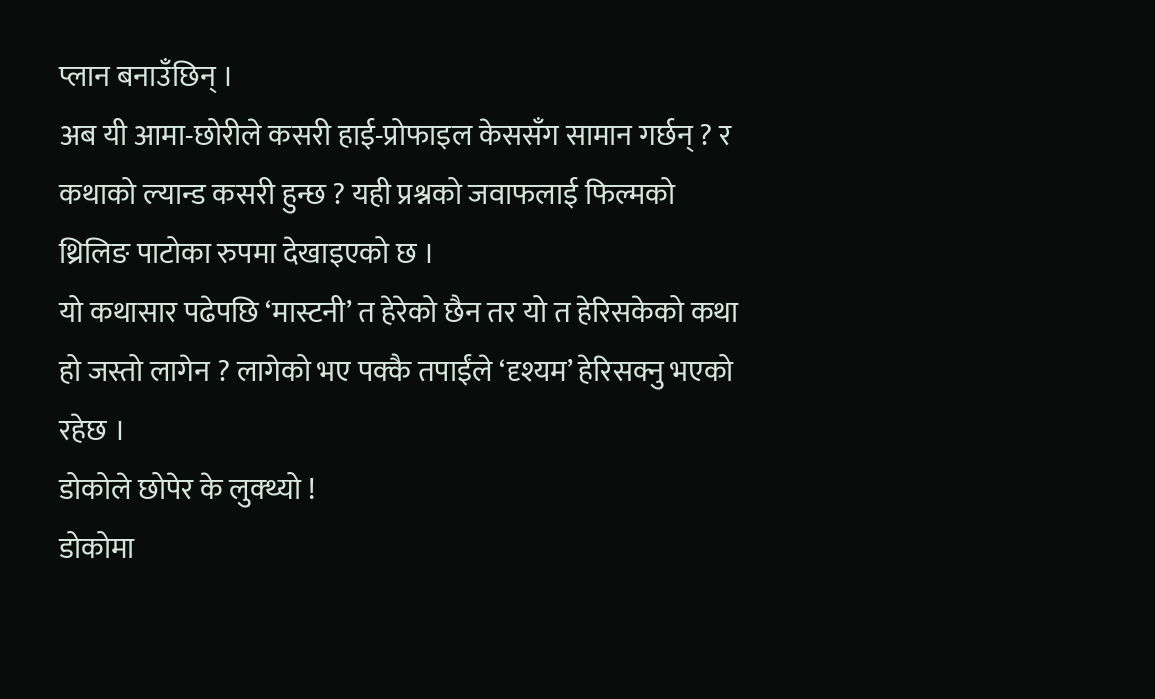प्लान बनाउँछिन् ।
अब यी आमा-छोरीले कसरी हाई-प्रोफाइल केससँग सामान गर्छन् ? र कथाको ल्यान्ड कसरी हुन्छ ? यही प्रश्नको जवाफलाई फिल्मको थ्रिलिङ पाटोका रुपमा देखाइएको छ ।
यो कथासार पढेपछि ‘मास्टनी’ त हेरेको छैन तर यो त हेरिसकेको कथा हो जस्तो लागेन ? लागेको भए पक्कै तपाईंले ‘दृश्यम’ हेरिसक्नु भएको रहेछ ।
डोकोले छोपेर के लुक्थ्यो !
डोकोमा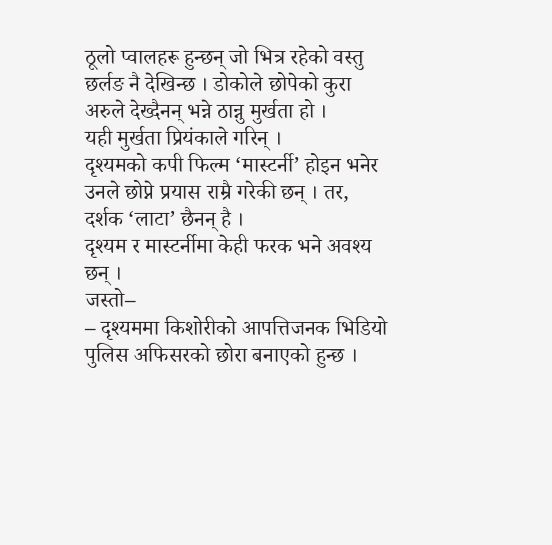ठूलो प्वालहरू हुन्छन् जो भित्र रहेको वस्तु छर्लङ नै देखिन्छ । डोकोले छोपेको कुरा अरुले देख्दैनन् भन्ने ठान्नु मुर्खता हो ।
यही मुर्खता प्रियंकाले गरिन् ।
दृश्यमको कपी फिल्म ‘मास्टर्नी’ होइन भनेर उनले छोप्ने प्रयास राम्रै गरेकी छन् । तर, दर्शक ‘लाटा’ छैनन् है ।
दृश्यम र मास्टर्नीमा केही फरक भने अवश्य छन् ।
जस्तो–
– दृश्यममा किशोरीको आपत्तिजनक भिडियो पुलिस अफिसरको छोरा बनाएको हुन्छ ।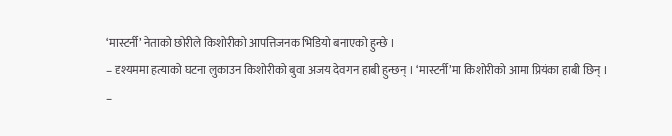‘मास्टर्नी’ नेताको छोरीले किशोरीको आपत्तिजनक भिडियो बनाएको हुन्छे ।
– दृश्यममा हत्याको घटना लुकाउन किशोरीको बुवा अजय देवगन हाबी हुन्छन् । ‘मास्टर्नी’मा किशोरीको आमा प्रियंका हाबी छिन् ।
–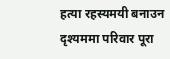हत्या रहस्यमयी बनाउन दृश्यममा परिवार पूरा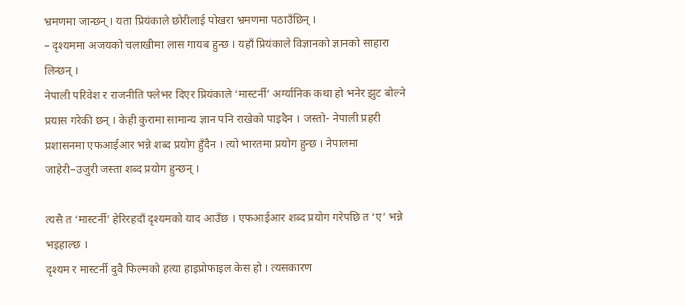भ्रमणमा जान्छन् । यता प्रियंकाले छोरीलाई पोखरा भ्रमणमा पठाउँछिन् ।
– दृश्यममा अजयको चलाखीमा लास गायब हुन्छ । यहाँ प्रियंकाले विज्ञानको ज्ञानको साहारा लिन्छन् ।
नेपाली परिवेश र राजनीति फ्लेभर दिएर प्रियंकाले ‘मास्टर्नी’ अर्ग्यानिक कथा हो भनेर झुट बोल्ने प्रयास गरेकी छन् । केही कुरामा सामान्य ज्ञान पनि राखेको पाइदैन । जस्तो- नेपाली प्रहरी प्रशासनमा एफआईआर भन्ने शब्द प्रयोग हुँदैन । त्यो भारतमा प्रयोग हुन्छ । नेपालमा जाहेरी–उजुरी जस्ता शब्द प्रयोग हुन्छन् ।

त्यसै त ‘मास्टर्नी’ हेरिरहदाँ दृश्यमको याद आउँछ । एफआईआर शब्द प्रयोग गरेपछि त ‘ए’ भन्ने भइहाल्छ ।
दृश्यम र मास्टर्नी दुवै फिल्मको हत्या हाइप्रोफाइल केस हो । त्यसकारण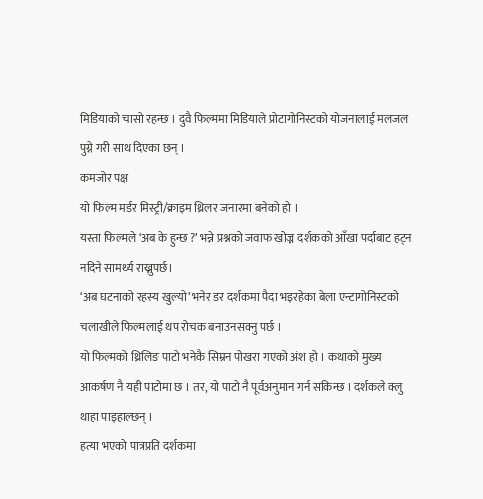मिडियाको चासो रहन्छ । दुवै फिल्ममा मिडियाले प्रोटागोनिस्टको योजनालाई मलजल पुग्ने गरी साथ दिएका छन् ।
कमजोर पक्ष
यो फिल्म मर्डर मिस्ट्री/क्राइम थ्रिलर जनारमा बनेको हो ।
यस्ता फिल्मले ‘अब के हुन्छ ?’ भन्ने प्रश्नको जवाफ खोज्न दर्शकको आँखा पर्दाबाट हट्न नदिने सामर्थ्य राख्नुपर्छ।
‘अब घटनाको रहस्य खुल्यो’ भनेर डर दर्शकमा पैदा भइरहेका बेला एन्टागोनिस्टको चलाखीले फिल्मलाई थप रोचक बनाउनसक्नु पर्छ ।
यो फिल्मको थ्रिलिङ पाटो भनेकै सिम्रन पोखरा गएको अंश हो । कथाको मुख्य आकर्षण नै यही पाटोमा छ । तर, यो पाटो नै पूर्वअनुमान गर्न सकिन्छ । दर्शकले क्लु थाहा पाइहाल्छन् ।
हत्या भएको पात्रप्रति दर्शकमा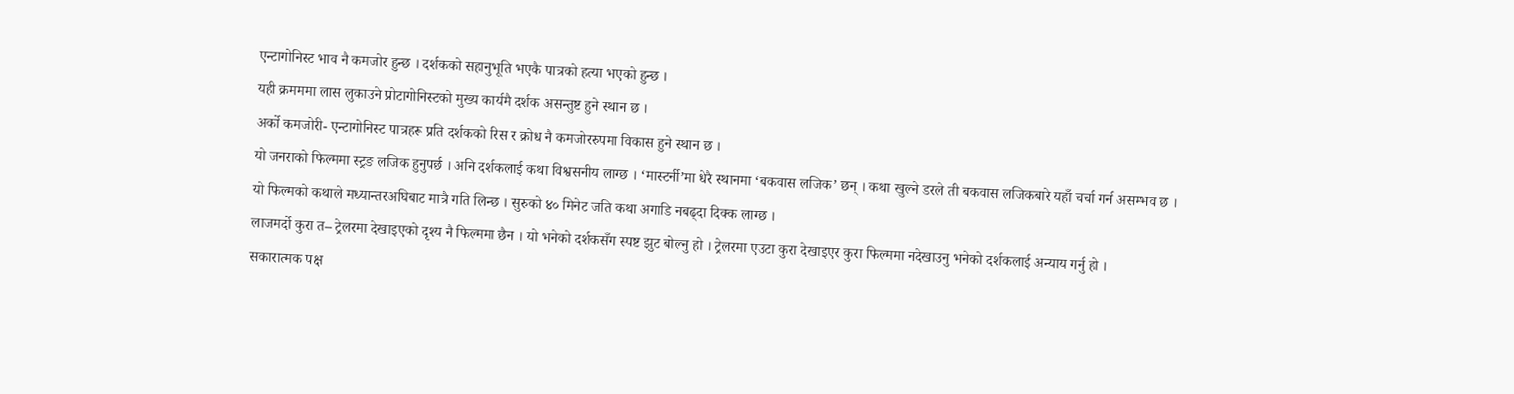एन्टागोनिस्ट भाव नै कमजोर हुन्छ । दर्शकको सहानुभूति भएकै पात्रको हत्या भएको हुन्छ ।
यही क्रमममा लास लुकाउने प्रोटागोनिस्टको मुख्य कार्यमै दर्शक असन्तुष्ट हुने स्थान छ ।
अर्को कमजोरी- एन्टागोनिस्ट पात्रहरू प्रति दर्शकको रिस र क्रोध नै कमजोररुपमा विकास हुने स्थान छ ।
यो जनराको फिल्ममा स्ट्रङ लजिक हुनुपर्छ । अनि दर्शकलाई कथा विश्वसनीय लाग्छ । ‘मास्टर्नी’मा धेरै स्थानमा ‘बकवास लजिक’ छन् । कथा खुल्ने डरले ती बकवास लजिकबारे यहाँ चर्चा गर्न असम्भव छ ।
यो फिल्मको कथाले मध्यान्तरअघिबाट मात्रै गति लिन्छ । सुरुको ४० मिनेट जति कथा अगाडि नबढ्दा दिक्क लाग्छ ।
लाजमर्दो कुरा त– ट्रेलरमा देखाइएको दृश्य नै फिल्ममा छैन । यो भनेको दर्शकसँग स्पष्ट झुट बोल्नु हो । ट्रेलरमा एउटा कुरा देखाइएर कुरा फिल्ममा नदेखाउनु भनेको दर्शकलाई अन्याय गर्नु हो ।
सकारात्मक पक्ष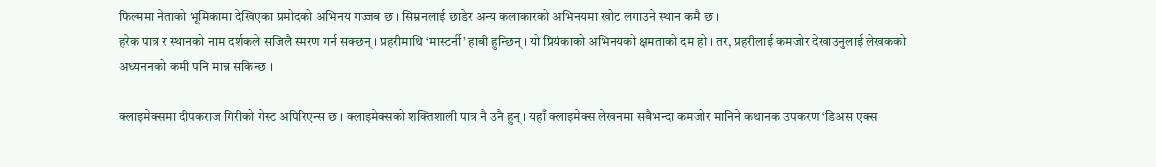फिल्ममा नेताको भूमिकामा देखिएका प्रमोदको अभिनय गज्जब छ । सिम्रनलाई छाडेर अन्य कलाकारको अभिनयमा खोट लगाउने स्थान कमै छ ।
हरेक पात्र र स्थानको नाम दर्शकले सजिलै स्मरण गर्न सक्छन् । प्रहरीमाथि ‘मास्टर्नी’ हाबी हुन्छिन् । यो प्रियंकाको अभिनयको क्षमताको दम हो । तर, प्रहरीलाई कमजोर देखाउनुलाई लेखकको अध्यननको कमी पनि मान्न सकिन्छ ।

क्लाइमेक्समा दीपकराज गिरीको गेस्ट अपिरिएन्स छ । क्लाइमेक्सको शक्तिशाली पात्र नै उनै हुन् । यहाँ क्लाइमेक्स लेखनमा सबैभन्दा कमजोर मानिने कथानक उपकरण ‘डिअस एक्स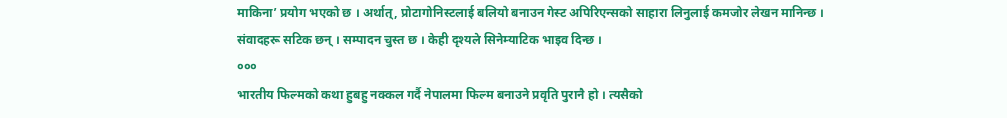माकिना’ प्रयोग भएको छ । अर्थात्, प्रोटागोनिस्टलाई बलियो बनाउन गेस्ट अपिरिएन्सको साहारा लिनुलाई कमजोर लेखन मानिन्छ ।
संवादहरू सटिक छन् । सम्पादन चुस्त छ । केही दृश्यले सिनेम्याटिक भाइव दिन्छ ।
०००
भारतीय फिल्मको कथा हुबहु नक्कल गर्दै नेपालमा फिल्म बनाउने प्रवृति पुरानै हो । त्यसैको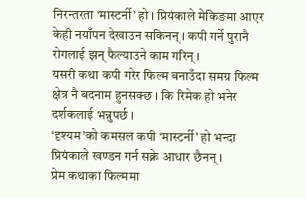निरन्तरता ‘मास्टर्नी’ हो । प्रियंकाले मेकिङमा आएर केही नयाँपन देखाउन सकिनन् । कपी गर्ने पुरानै रोगलाई झन् फैल्याउने काम गरिन् ।
यसरी कथा कपी गरेर फिल्म बनाउँदा समग्र फिल्म क्षेत्र नै बदनाम हुनसक्छ । कि रिमेक हो भनेर दर्शकलाई भन्नुपर्छ ।
‘दृश्यम’को कमसल कपी ‘मास्टर्नी’ हो भन्दा प्रियंकाले खण्डन गर्न सक्ने आधार छैनन् ।
प्रेम कथाका फिल्ममा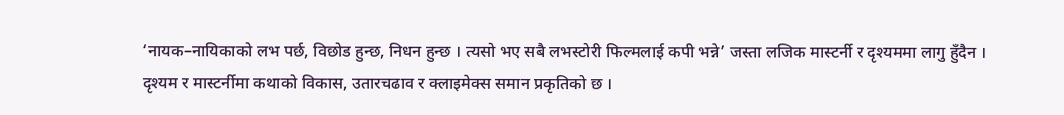‘नायक–नायिकाको लभ पर्छ, विछोड हुन्छ, निधन हुन्छ । त्यसो भए सबै लभस्टोरी फिल्मलाई कपी भन्ने’ जस्ता लजिक मास्टर्नी र दृश्यममा लागु हुँदैन ।
दृश्यम र मास्टर्नीमा कथाको विकास, उतारचढाव र क्लाइमेक्स समान प्रकृतिको छ ।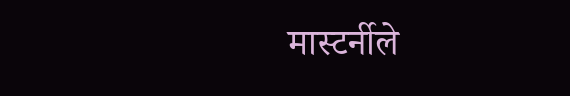मास्टर्नीले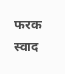फरक स्वाद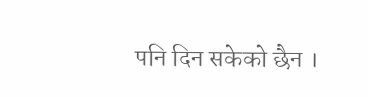पनि दिन सकेको छैन ।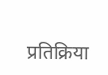प्रतिक्रिया